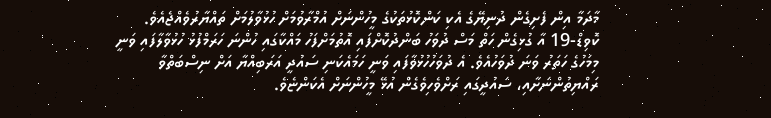މާދަމާ އިން ފެށިގެން ދުނިޔޭގެ އެކި ކަންކޮޅުތަކުގެ މީހުންނަށް އުމްރާވުމަށް ހުޅުވާލުމަށް ތައްޔާރުވެއްޖެއެވެ.
ކޮވިޑް-19 އާ ގުޅިގެން ހަތް މަސް ދުވަހު ބަންދުކޮށްފައި އޮތުމަށްފަހު މައްކާގައި ހުންނަ ހަރަމްފުޅު ހުޅުވާލާފައި ވަނީ މިމަހުގެ ހަތަރު ވަނަ ދުވަހުއެވެ. އެ ދުވަހުހުޅުވާފައި ވަނީ ހަމައެކަނި ސައުދީ އަރަބިއްޔާ އަށް ނިސްބަތްވާ ރައްޔިތުންނަށާއި، ސައުދީގައި ރަށްވެހިވެގެން އުޅޭ މީހުންނަށް އެކަންޏެވެ.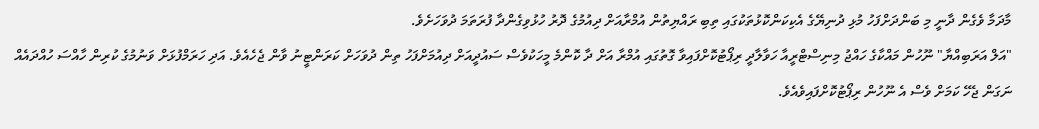މާދަމާ ވެގެން ދާނީ މި ބަންދަށްފަހު މުޅި ދުނިޔޭގެ އެކިކަންކޮޅުތަކުގައި ތިބި ރައްޔިތުން އުމްރާއަށް ދިއުމުގެ ދޮރު ހުޅުވިގެންދާ ފުރަތަމަ ދުވަހަށެވެ.
"އަލް އަރަބިއްޔާ" ނޫހުން މައްކާގެ ހައްޖު މިނިސްޓްރީއާ ހަވާލާދީ ރިޕޯޓުކޮށްފައިވާ ގޮތުގައި އުމްރާ އަށް ދާ ކޮންމެ މީހަކުވެސް ސައުދީއަށް ދިއުމަށްފަހު ތިން ދުވަހަށް ކަރަންޓީނު ވާން ޖެހެއެވެ. އަދި ހަރަމްފުޅަށް ވަނުމުގެ ކުރިން ހާއްސަ ހުއްދައެއް ނަގަން ޖެހޭ ކަމަށް ވެސް އެ ނޫހުން ރިޕޯޓުކޮށްފައިވެއެވެ.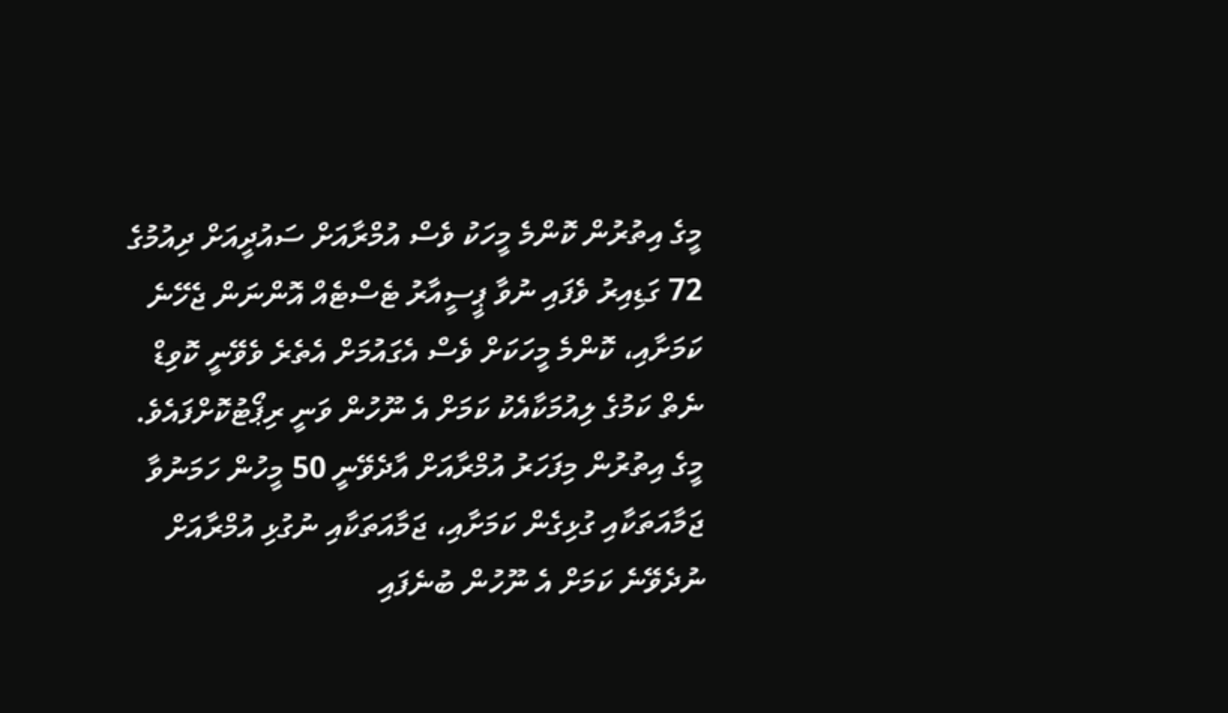މީގެ އިތުރުން ކޮންމެ މީހަކު ވެސް އުމްރާއަށް ސައުދީއަށް ދިއުމުގެ 72 ގަޑިއިރު ވެފައި ނުވާ ޕީސީއާރު ޓެސްޓެއް އޮންނަން ޖެހޭނެ ކަމަށާއި، ކޮންމެ މީހަކަށް ވެސް އެގައުމަށް އެތެރެ ވެވޭނީ ކޮވިޑް ނެތް ކަމުގެ ލިއުމަކާއެކު ކަމަށް އެ ނޫހުން ވަނީ ރިޕޯޓުކޮށްފައެވެ.
މީގެ އިތުރުން މިފަހަރު އުމްރާއަށް އާދެވޭނީ 50 މީހުން ހަމަނުވާ ޖަމާއަތަކާއި ގުޅިގެން ކަމަށާއި، ޖަމާއަތަކާއި ނުގުޅި އުމްރާއަށް ނުދެވޭނެ ކަމަށް އެ ނޫހުން ބުނެފައި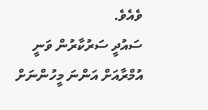ވެއެވެ.
ސައުދީ ސަރުކާރުން ވަނީ އުމްރާއަށް އަންނަ މީހުންނަށް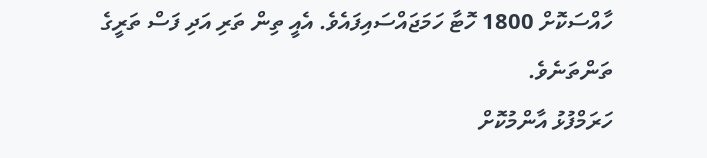ހާއްސަކޮށް 1800 ހޮޓާ ހަމަޖައްސައިފައެވެ. އެއީ ތިން ތަރި އަދި ފަސް ތަރީގެ ތަންތަނެވެ.
ހަރަމްފުޅު އާންމުކޮށް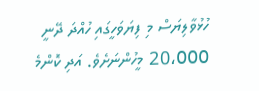ހުޅުވާލިޔަސް މި ފިޔަވަހީގައި ހުއްދަ ދޭނީ 20،000 މީހުންނަށެވެ. އަދި ކޮންމެ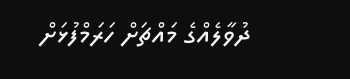ދުވާލެއްގެ މައްޗަށް ހަރަމްފުޅަށް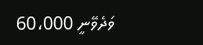ވަދެވޭނީ 60،000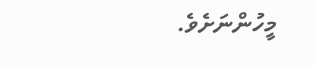މީހުންނަށެވެ.